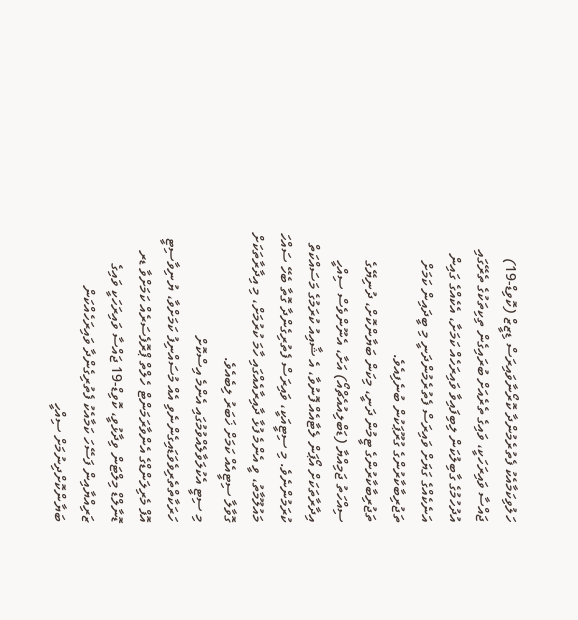ހަލުވިކަމާއެކު ފެތުރެމުންދާ ކޮރޯނާވައިރަސް ޑިޒީޒް (ކޮވިޑް-19) ޖައްސާ ވައިރަހަކީ، ވައިގެ ތެރެއަށް ބުރައިގެން ތިކިތަކުގެ ތެރޭގައި އުދުހުމުގެ ގާބިލުކަން ލިބިފައިވާ ވައިރަހެއް ކަމަށާ، އެކެއްގެ ގައިން އަނެކެއްގެ ގަޔަށް ވައިރަސް ފެތުރެމުންދަނީ މި ބީދައިން ކަމަށް ތަޖުރިބާކާރުންގެ ގުރޫޕަކުން ބުނެފިއެވެ.
ތަޖުރިބާކާރުންގެ ޓީމުން ދަނީ، މިކަން ބަޔާންކޮށް، ދުނިޔޭގެ ސިއްހަތު ޖަމިއްޔާ (ޑަބްލިއުއެޗްއޯ) އަށާ، އެނޫންވެސް ސިއްހީ އިދާރާތަކަށް އޯޕަން ލެޓާއެއް ފޮނުވާ، އެ ޝާއިއު ކުރަމުގެ މަސައްކަތް ކުރަމުންނެވެ. މި ސިޓީއަކީ، ވައިރަސް ފެތުރިގެންދާ ގޮތާ ބެހޭ ސައްހަ މައުލޫމާތު، ވީ އެންމެ ފުޅާ ދާއިރާއެއްގައި ހާމަ ކުރުމަށް، މި އިދާރާތަކަށް ގޮވާލާ ސިޓީއެއް ކަމަށް ޚަބަރު ލިބެއެވެ.
މި ސިޓީ އެކުލަވާލެއްވުމުގައި އެންމެ އިސްކޮށް ހަރަކާތްތެރިވެވަޑައިގެންނެވި އެއް މުސައްނިފު ކަމަށްވާ، ޔުނިވާސިޓީ އޮފް މެރިލަންޑްގެ އެންވާރަމަންޓް ހެލްތް ޕްރޮފެސަރެއް ކަމަށްވާ ޑރ ޑޮނާލްޑް މިލްޓަން ވިދާޅުވީ، ކޮވިޑް-19 ޖައްސާ ވައިރަހަކީ ވައިގެ ޒަރިއްޔާއިން ފަސޭހަ ކަމާއެކު ފެތުރިގެންދާ ވައިރަހެއްކަން ބަޔާންކޮށްދިނުމަށް ސިއްހީ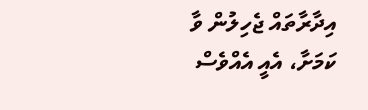އިދާރާތައް ޖެހިލުން ވާ ކަމަށާ، އެއީ އެއްވެސް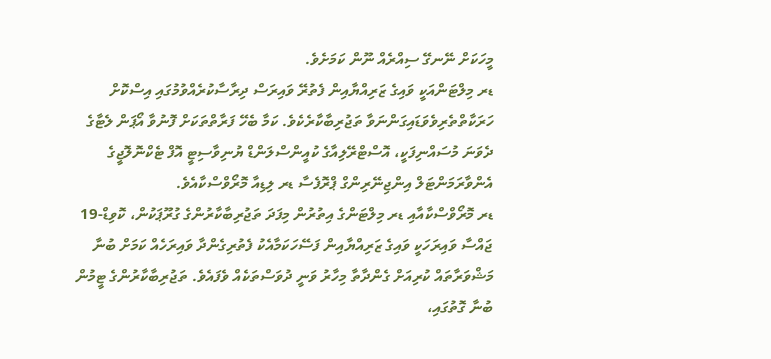މީހަކަށް ނޭނގޭ ސިއްރެއް ނޫން ކަމަށެވެ.
ޑރ މިލްޓަންއަކީ ވައިގެ ޒަރިއްޔާއިން ފެތުރޭ ވައިރަސް ދިރާސާކުރެއްވުމުގައި އިސްކޮށް ހަރަކާތްތެރިވެވަޑައިގަންނަވާ ތަޖުރިބާކާރެކެވެ. ކަމާ ބެހޭ ފަރާތްތަކަށް ފޮނުވާ އޯޕަން ލެޓާގެ ދެވަނަ މުސައްނިފަކީ، އޮސްޓްރޭލިއާގެ ކުއީންސްލަންޑް ޔުނިވާސިޓީ އޮފް ޓެކްނޮލޮޖީގެ އެންވާރަމަންޓަލް އިންޖިނޭރިންގް ޕްރޮފެސާ ޑރ ލިޑިއާ މޮރޯވްސްކާއެވެ.
ޑރ މޮރޯވްސްކާއާއި ޑރ މިލްޓަންގެ އިތުރުން މިފަދަ ތަޖުރިބާކާރުންގެ ގުރޫޕަކުން، ކޮވިޑް-19 ޖައްސާ ވައިރަހަކީ ވައިގެ ޒަރިއްޔާއިން ފަސޭހަކަމާއެކު ފެތުރިގެންދާ ވައިރަހެއް ކަމަށް ބުނާ މަޝްވަރާތައް ކުރިއަށް ގެންދާތާ މިހާރު ވަނީ ދުވަސްތަކެއް ވެފައެވެ. ތަޖުރިބާކާރުންގެ ޓީމުން ބުނާ ގޮތުގައި،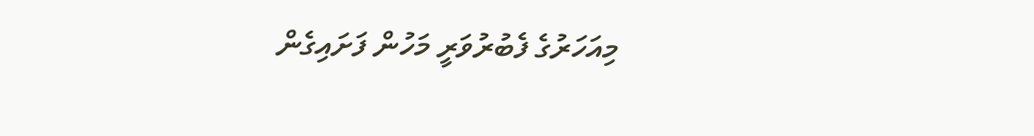މިއަހަރުގެ ފެބުރުވަރީ މަހުން ފަށައިގެން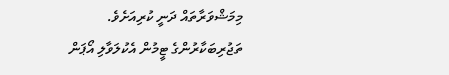މިމަޝްވަރާތައް ދަނީ ކުރިއަށެވެ.
ތަޖުރިބަކާރުންގެ ޓީމުން އެކުލަވާލި އޯޕަން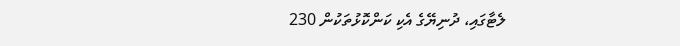ލެޓާގައި، ދުނިޔޭގެ އެކި ކަންކޮޅުތަކުން 230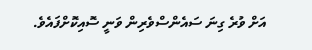އަށް ވުރެ ގިނަ ސައެންސްވެރިން ވަނީ ސޮއިކޮށްފައެވެ.